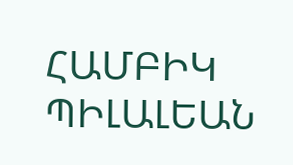ՀԱՄԲԻԿ ՊԻԼԱԼԵԱՆ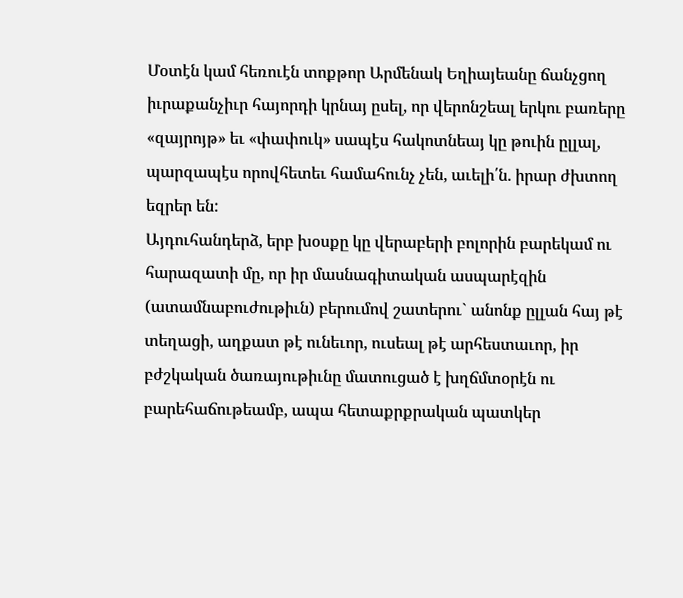Մօտէն կամ հեռուէն տոքթոր Արմենակ Եղիայեանը ճանչցող իւրաքանչիւր հայորդի կրնայ ըսել, որ վերոնշեալ երկու բառերը «զայրոյթ» եւ «փափուկ» սապէս հակոտնեայ կը թուին ըլլալ, պարզապէս որովհետեւ համահունչ չեն, աւելի՛ն. իրար ժխտող եզրեր են:
Այդուհանդերձ, երբ խօսքը կը վերաբերի բոլորին բարեկամ ու հարազատի մը, որ իր մասնագիտական ասպարէզին (ատամնաբուժութիւն) բերումով շատերու` անոնք ըլլան հայ թէ տեղացի, աղքատ թէ ունեւոր, ուսեալ թէ արհեստաւոր, իր բժշկական ծառայութիւնը մատուցած է խղճմտօրէն ու բարեհաճութեամբ, ապա հետաքրքրական պատկեր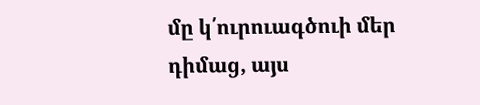մը կ՛ուրուագծուի մեր դիմաց, այս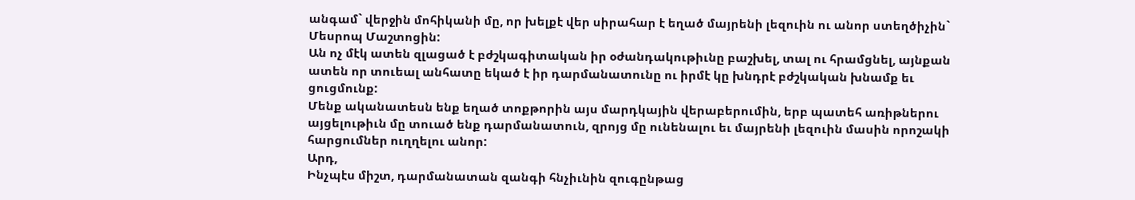անգամ` վերջին մոհիկանի մը, որ խելքէ վեր սիրահար է եղած մայրենի լեզուին ու անոր ստեղծիչին` Մեսրոպ Մաշտոցին:
Ան ոչ մէկ ատեն զլացած է բժշկագիտական իր օժանդակութիւնը բաշխել, տալ ու հրամցնել, այնքան ատեն որ տուեալ անհատը եկած է իր դարմանատունը ու իրմէ կը խնդրէ բժշկական խնամք եւ ցուցմունք:
Մենք ականատեսն ենք եղած տոքթորին այս մարդկային վերաբերումին, երբ պատեհ առիթներու այցելութիւն մը տուած ենք դարմանատուն, զրոյց մը ունենալու եւ մայրենի լեզուին մասին որոշակի հարցումներ ուղղելու անոր:
Արդ,
Ինչպէս միշտ, դարմանատան զանգի հնչիւնին զուգընթաց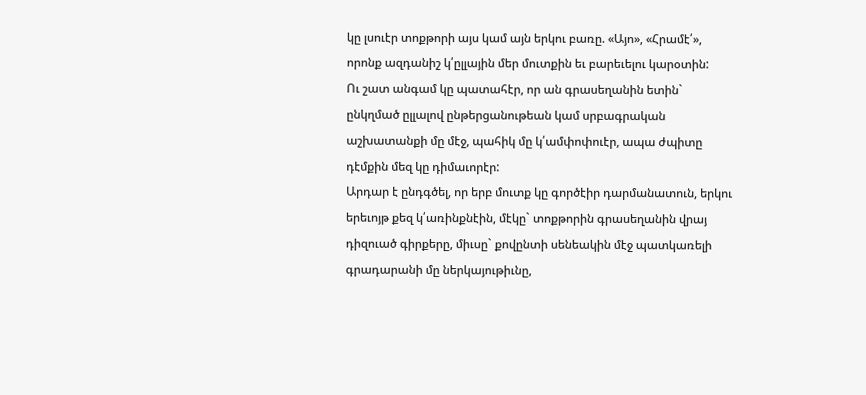կը լսուէր տոքթորի այս կամ այն երկու բառը. «Այո», «Հրամէ՛», որոնք ազդանիշ կ՛ըլլային մեր մուտքին եւ բարեւելու կարօտին:
Ու շատ անգամ կը պատահէր, որ ան գրասեղանին ետին` ընկղմած ըլլալով ընթերցանութեան կամ սրբագրական աշխատանքի մը մէջ, պահիկ մը կ՛ամփոփուէր, ապա ժպիտը դէմքին մեզ կը դիմաւորէր:
Արդար է ընդգծել, որ երբ մուտք կը գործէիր դարմանատուն, երկու երեւոյթ քեզ կ՛առինքնէին, մէկը` տոքթորին գրասեղանին վրայ դիզուած գիրքերը, միւսը` քովընտի սենեակին մէջ պատկառելի գրադարանի մը ներկայութիւնը,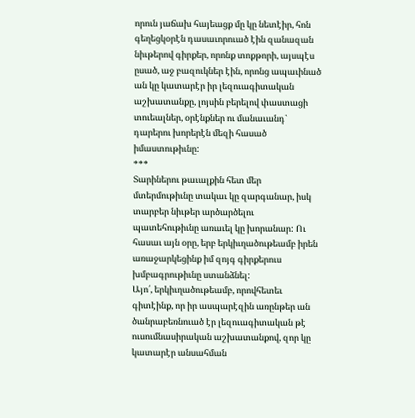որուն յաճախ հայեացք մը կը նետէիր, հոն գեղեցկօրէն դասաւորուած էին զանազան նիւթերով գիրքեր, որոնք տոքթորի, այսպէս ըսած, աջ բազուկներ էին, որոնց ապաւինած ան կը կատարէր իր լեզուագիտական աշխատանքը, լոյսին բերելով փաստացի տուեալներ, օրէնքներ ու մանաւանդ` դարերու խորերէն մեզի հասած իմաստութիւնը:
***
Տարիներու թաւալքին հետ մեր մտերմութիւնը տակաւ կը զարգանար, իսկ տարբեր նիւթեր արծարծելու պատեհութիւնը առաւել կը խորանար: Ու հասաւ այն օրը, երբ երկիւղածութեամբ իրեն առաջարկեցինք իմ զոյգ գիրքերուս խմբագրութիւնը ստանձնել:
Այո՛, երկիւղածութեամբ, որովհետեւ գիտէինք, որ իր ասպարէզին առընթեր ան ծանրաբեռնուած էր լեզուագիտական թէ ուսումնասիրական աշխատանքով, զոր կը կատարէր անսահման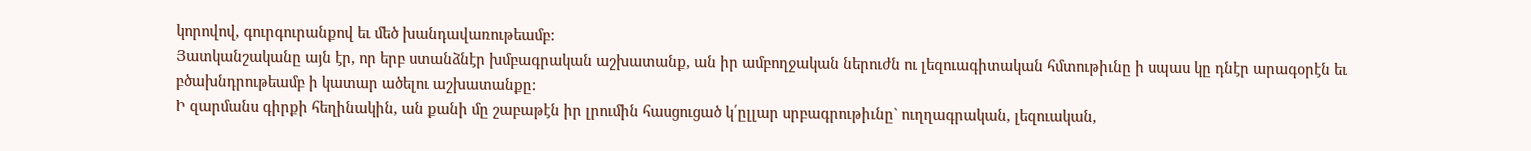կորովով, գուրգուրանքով եւ մեծ խանդավառութեամբ:
Յատկանշականը այն էր, որ երբ ստանձնէր խմբագրական աշխատանք, ան իր ամբողջական ներուժն ու լեզուագիտական հմտութիւնը ի սպաս կը դնէր արագօրէն եւ բծախնդրութեամբ ի կատար ածելու աշխատանքը:
Ի զարմանս գիրքի հեղինակին, ան քանի մը շաբաթէն իր լրումին հասցուցած կ՛ըլլար սրբագրութիւնը` ուղղագրական, լեզուական,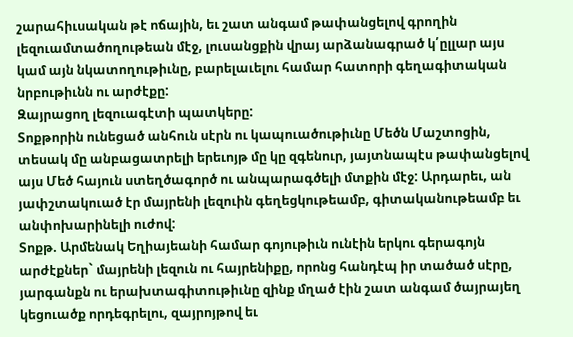շարահիւսական թէ ոճային, եւ շատ անգամ թափանցելով գրողին լեզուամտածողութեան մէջ, լուսանցքին վրայ արձանագրած կ՛ըլլար այս կամ այն նկատողութիւնը, բարելաւելու համար հատորի գեղագիտական նրբութիւնն ու արժէքը:
Զայրացող լեզուագէտի պատկերը:
Տոքթորին ունեցած անհուն սէրն ու կապուածութիւնը Մեծն Մաշտոցին, տեսակ մը անբացատրելի երեւոյթ մը կը զգենուր, յայտնապէս թափանցելով այս Մեծ հայուն ստեղծագործ ու անպարագծելի մտքին մէջ: Արդարեւ, ան յափշտակուած էր մայրենի լեզուին գեղեցկութեամբ, գիտականութեամբ եւ անփոխարինելի ուժով:
Տոքթ. Արմենակ Եղիայեանի համար գոյութիւն ունէին երկու գերագոյն արժէքներ` մայրենի լեզուն ու հայրենիքը, որոնց հանդէպ իր տածած սէրը, յարգանքն ու երախտագիտութիւնը զինք մղած էին շատ անգամ ծայրայեղ կեցուածք որդեգրելու, զայրոյթով եւ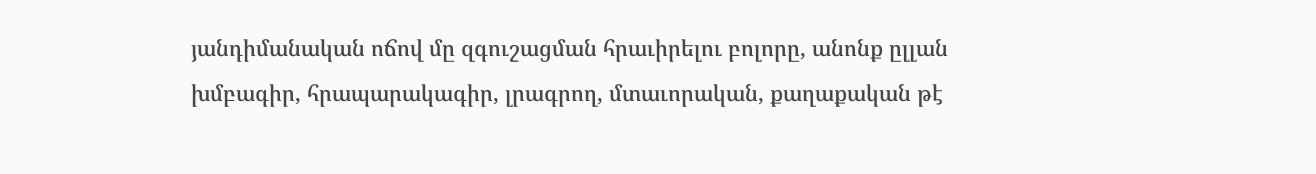յանդիմանական ոճով մը զգուշացման հրաւիրելու բոլորը, անոնք ըլլան խմբագիր, հրապարակագիր, լրագրող, մտաւորական, քաղաքական թէ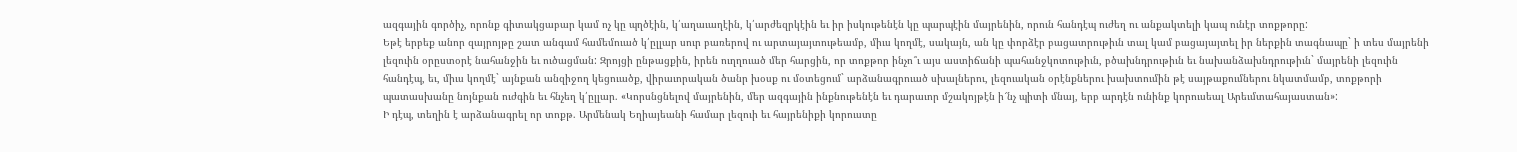ազգային գործիչ, որոնք գիտակցաբար կամ ոչ կը պղծէին, կ՛աղաւաղէին, կ՛արժեզրկէին եւ իր իսկութենէն կը պարպէին մայրենին, որուն հանդէպ ուժեղ ու անքակտելի կապ ունէր տոքթորը:
Եթէ երբեք անոր զայրոյթը շատ անգամ համեմուած կ՛ըլլար սուր բառերով ու արտայայտութեամբ, միւս կողմէ, սակայն, ան կը փորձէր բացատրութիւն տալ կամ բացայայտել իր ներքին տագնապը` ի տես մայրենի լեզուին օրըստօրէ նահանջին եւ ուծացման: Զրոյցի ընթացքին, իրեն ուղղուած մեր հարցին, որ տոքթոր ինչո՞ւ այս աստիճանի պահանջկոտութիւն, բծախնդրութիւն եւ նախանձախնդրութիւն` մայրենի լեզուին հանդէպ, եւ, միւս կողմէ` այնքան անզիջող կեցուածք, վիրաւորական ծանր խօսք ու մօտեցում` արձանագրուած սխալներու, լեզուական օրէնքներու խախտումին թէ սայթաքումներու նկատմամբ, տոքթորի պատասխանը նոյնքան ուժգին եւ հնչեղ կ՛ըլլար. «Կորսնցնելով մայրենին, մեր ազգային ինքնութենէն եւ դարաւոր մշակոյթէն ի՜նչ պիտի մնայ, երբ արդէն ունինք կորուսեալ Արեւմտահայաստան»:
Ի դէպ, տեղին է արձանագրել որ տոքթ. Արմենակ Եղիայեանի համար լեզուի եւ հայրենիքի կորուստը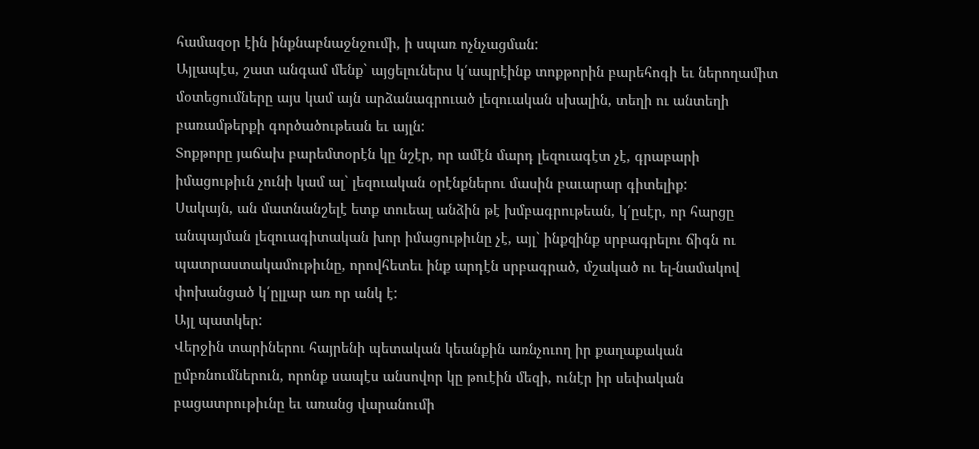համազօր էին ինքնաբնաջնջումի, ի սպառ ոչնչացման:
Այլապէս, շատ անգամ մենք` այցելուներս կ՛ապրէինք տոքթորին բարեհոգի եւ ներողամիտ մօտեցումները այս կամ այն արձանագրուած լեզուական սխալին, տեղի ու անտեղի բառամթերքի գործածութեան եւ այլն:
Տոքթորը յաճախ բարեմտօրէն կը նշէր, որ ամէն մարդ լեզուագէտ չէ, գրաբարի իմացութիւն չունի կամ ալ` լեզուական օրէնքներու մասին բաւարար գիտելիք:
Սակայն, ան մատնանշելէ ետք տուեալ անձին թէ խմբագրութեան, կ՛ըսէր, որ հարցը անպայման լեզուագիտական խոր իմացութիւնը չէ, այլ` ինքզինք սրբագրելու ճիգն ու պատրաստակամութիւնը, որովհետեւ ինք արդէն սրբագրած, մշակած ու ել-նամակով փոխանցած կ՛ըլլար առ որ անկ է:
Այլ պատկեր:
Վերջին տարիներու հայրենի պետական կեանքին առնչուող իր քաղաքական ըմբռնումներուն, որոնք սապէս անսովոր կը թուէին մեզի, ունէր իր սեփական բացատրութիւնը եւ առանց վարանումի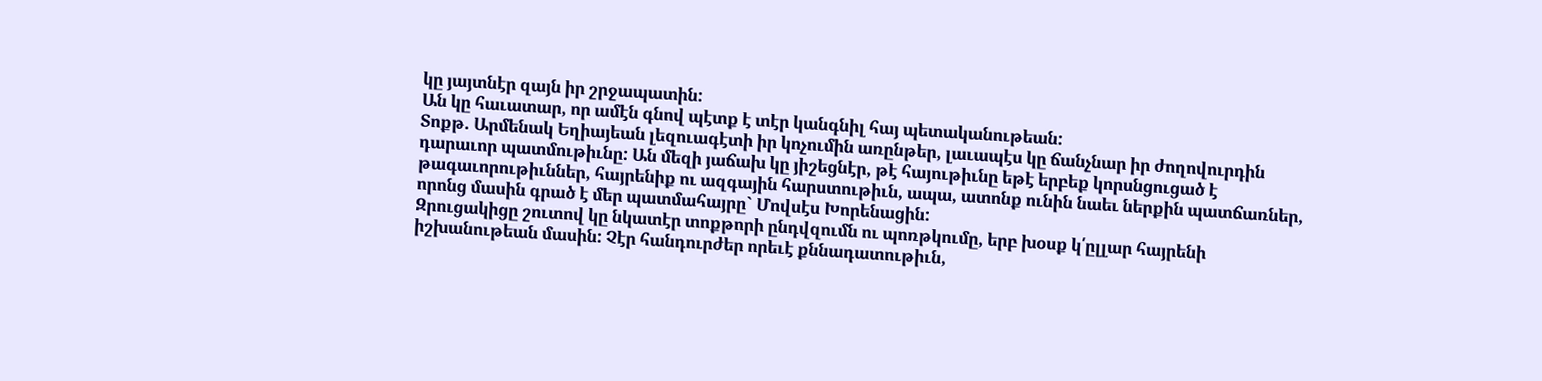կը յայտնէր զայն իր շրջապատին:
Ան կը հաւատար, որ ամէն գնով պէտք է տէր կանգնիլ հայ պետականութեան:
Տոքթ. Արմենակ Եղիայեան լեզուագէտի իր կոչումին առընթեր, լաւապէս կը ճանչնար իր ժողովուրդին դարաւոր պատմութիւնը: Ան մեզի յաճախ կը յիշեցնէր, թէ հայութիւնը եթէ երբեք կորսնցուցած է թագաւորութիւններ, հայրենիք ու ազգային հարստութիւն, ապա, ատոնք ունին նաեւ ներքին պատճառներ, որոնց մասին գրած է մեր պատմահայրը` Մովսէս Խորենացին:
Զրուցակիցը շուտով կը նկատէր տոքթորի ընդվզումն ու պոռթկումը, երբ խօսք կ՛ըլլար հայրենի իշխանութեան մասին: Չէր հանդուրժեր որեւէ քննադատութիւն,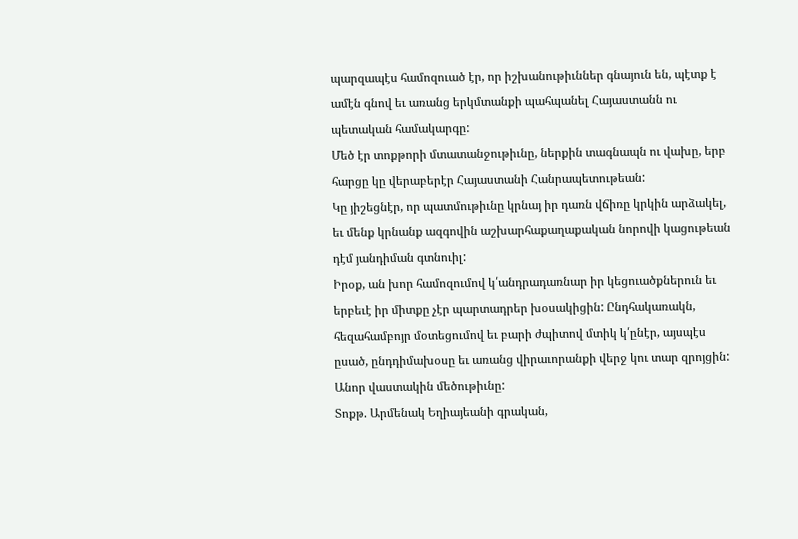պարզապէս համոզուած էր, որ իշխանութիւններ գնայուն են, պէտք է ամէն գնով եւ առանց երկմտանքի պահպանել Հայաստանն ու պետական համակարգը:
Մեծ էր տոքթորի մտատանջութիւնը, ներքին տագնապն ու վախը, երբ հարցը կը վերաբերէր Հայաստանի Հանրապետութեան:
Կը յիշեցնէր, որ պատմութիւնը կրնայ իր դառն վճիռը կրկին արձակել, եւ մենք կրնանք ազգովին աշխարհաքաղաքական նորովի կացութեան դէմ յանդիման գտնուիլ:
Իրօք, ան խոր համոզումով կ՛անդրադառնար իր կեցուածքներուն եւ երբեւէ իր միտքը չէր պարտադրեր խօսակիցին: Ընդհակառակն, հեզահամբոյր մօտեցումով եւ բարի ժպիտով մտիկ կ՛ընէր, այսպէս ըսած, ընդդիմախօսը եւ առանց վիրաւորանքի վերջ կու տար զրոյցին:
Անոր վաստակին մեծութիւնը:
Տոքթ. Արմենակ Եղիայեանի գրական,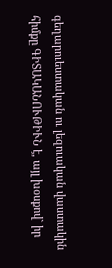գեղարուեստական ու լեզուական վաստակին հիմքը ԳԻՏԱԿԱՆՈՒԹԻՒՆ է, այլ խօսքով` իր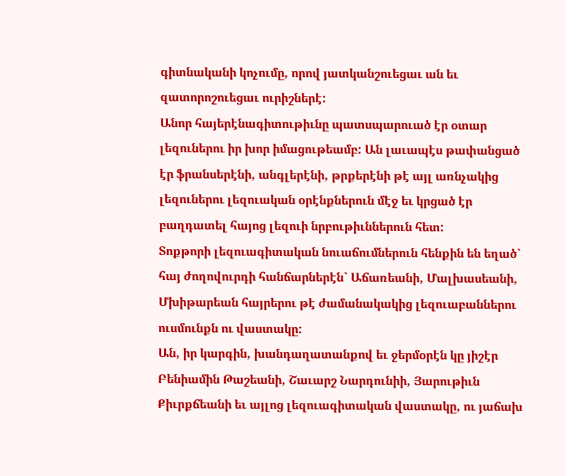գիտնականի կոչումը, որով յատկանշուեցաւ ան եւ զատորոշուեցաւ ուրիշներէ:
Անոր հայերէնագիտութիւնը պատսպարուած էր օտար լեզուներու իր խոր իմացութեամբ: Ան լաւապէս թափանցած էր ֆրանսերէնի, անգլերէնի, թրքերէնի թէ այլ առնչակից լեզուներու լեզուական օրէնքներուն մէջ եւ կրցած էր բաղդատել հայոց լեզուի նրբութիւններուն հետ:
Տոքթորի լեզուագիտական նուաճումներուն հենքին են եղած` հայ ժողովուրդի հանճարներէն` Աճառեանի, Մալխասեանի, Մխիթարեան հայրերու թէ ժամանակակից լեզուաբաններու ուսմունքն ու վաստակը:
Ան, իր կարգին, խանդաղատանքով եւ ջերմօրէն կը յիշէր Բենիամին Թաշեանի, Շաւարշ Նարդունիի, Յարութիւն Քիւրքճեանի եւ այլոց լեզուագիտական վաստակը, ու յաճախ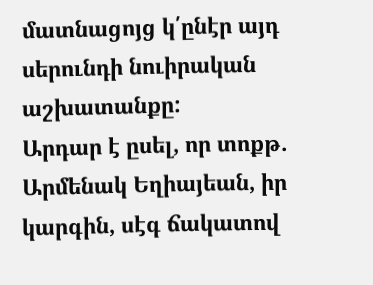մատնացոյց կ՛ընէր այդ սերունդի նուիրական աշխատանքը:
Արդար է ըսել, որ տոքթ. Արմենակ Եղիայեան, իր կարգին, սէգ ճակատով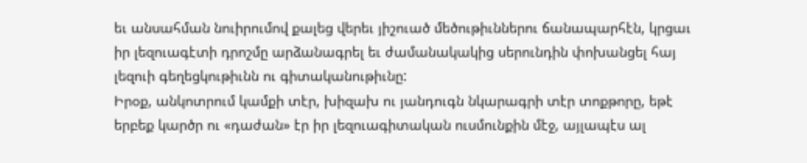եւ անսահման նուիրումով քալեց վերեւ յիշուած մեծութիւններու ճանապարհէն, կրցաւ իր լեզուագէտի դրոշմը արձանագրել եւ ժամանակակից սերունդին փոխանցել հայ լեզուի գեղեցկութիւնն ու գիտականութիւնը:
Իրօք, անկոտրում կամքի տէր, խիզախ ու յանդուգն նկարագրի տէր տոքթորը, եթէ երբեք կարծր ու «դաժան» էր իր լեզուագիտական ուսմունքին մէջ, այլապէս ալ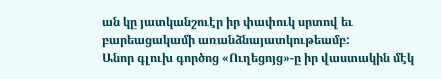ան կը յատկանշուէր իր փափուկ սրտով եւ բարեացակամի առանձնայատկութեամբ:
Անոր գլուխ գործոց «Ուղեցոյց»-ը իր վաստակին մէկ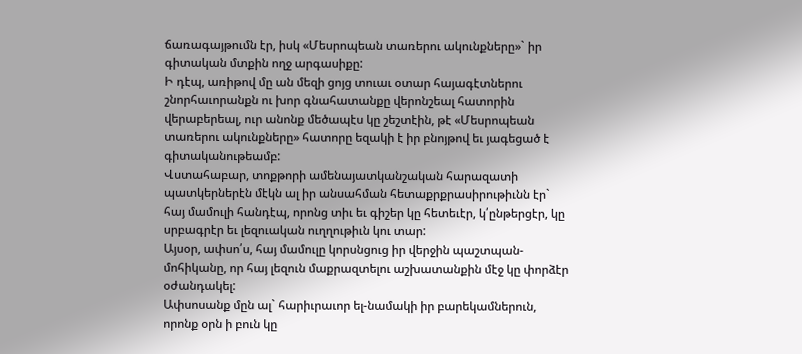ճառագայթումն էր, իսկ «Մեսրոպեան տառերու ակունքները»` իր գիտական մտքին ողջ արգասիքը:
Ի դէպ, առիթով մը ան մեզի ցոյց տուաւ օտար հայագէտներու շնորհաւորանքն ու խոր գնահատանքը վերոնշեալ հատորին վերաբերեալ, ուր անոնք մեծապէս կը շեշտէին, թէ «Մեսրոպեան տառերու ակունքները» հատորը եզակի է իր բնոյթով եւ յագեցած է գիտականութեամբ:
Վստահաբար, տոքթորի ամենայատկանշական հարազատի պատկերներէն մէկն ալ իր անսահման հետաքրքրասիրութիւնն էր` հայ մամուլի հանդէպ, որոնց տիւ եւ գիշեր կը հետեւէր, կ՛ընթերցէր, կը սրբագրէր եւ լեզուական ուղղութիւն կու տար:
Այսօր, ափսո՛ս, հայ մամուլը կորսնցուց իր վերջին պաշտպան-մոհիկանը, որ հայ լեզուն մաքրազտելու աշխատանքին մէջ կը փորձէր օժանդակել:
Ափսոսանք մըն ալ` հարիւրաւոր ել-նամակի իր բարեկամներուն, որոնք օրն ի բուն կը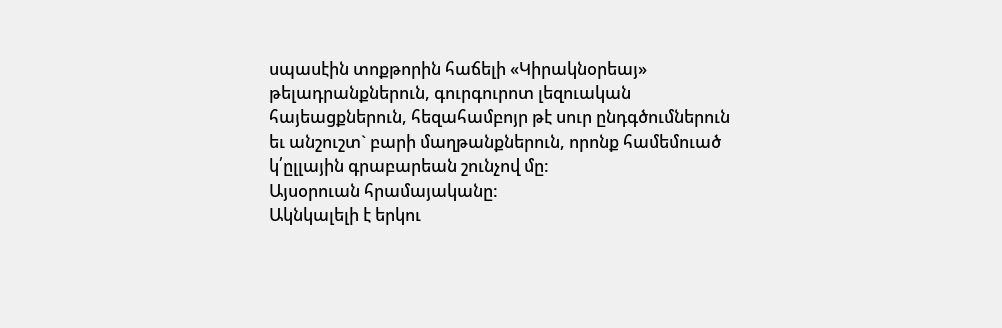սպասէին տոքթորին հաճելի «Կիրակնօրեայ» թելադրանքներուն, գուրգուրոտ լեզուական հայեացքներուն, հեզահամբոյր թէ սուր ընդգծումներուն եւ անշուշտ` բարի մաղթանքներուն, որոնք համեմուած կ՛ըլլային գրաբարեան շունչով մը:
Այսօրուան հրամայականը:
Ակնկալելի է երկու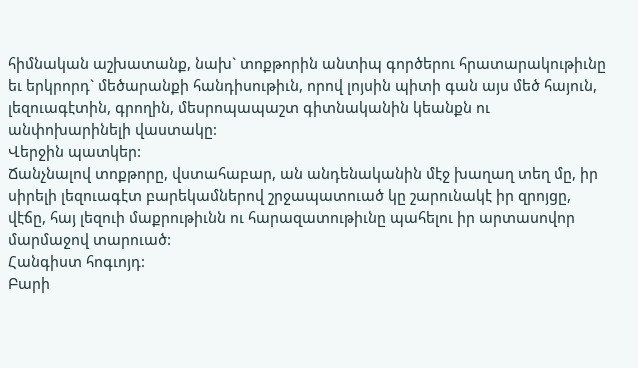հիմնական աշխատանք, նախ` տոքթորին անտիպ գործերու հրատարակութիւնը եւ երկրորդ` մեծարանքի հանդիսութիւն, որով լոյսին պիտի գան այս մեծ հայուն, լեզուագէտին, գրողին, մեսրոպապաշտ գիտնականին կեանքն ու անփոխարինելի վաստակը:
Վերջին պատկեր:
Ճանչնալով տոքթորը, վստահաբար, ան անդենականին մէջ խաղաղ տեղ մը, իր սիրելի լեզուագէտ բարեկամներով շրջապատուած կը շարունակէ իր զրոյցը, վէճը, հայ լեզուի մաքրութիւնն ու հարազատութիւնը պահելու իր արտասովոր մարմաջով տարուած:
Հանգիստ հոգւոյդ:
Բարի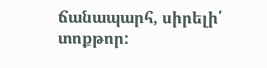ճանապարհ, սիրելի՛ տոքթոր: